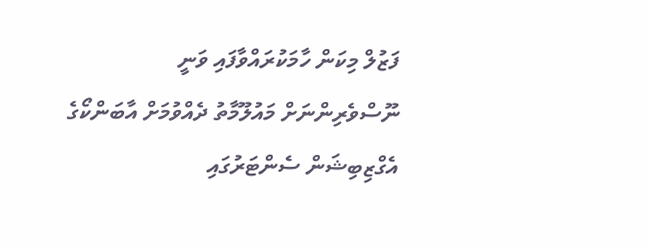ފަޒުލް މިކަން ހާމަކުރައްވާފައި ވަނީ ނޫސްވެރިންނަށް މައުލޫމާތު ދެއްވުމަށް އާބަންކޯގެ އެގްޒިބިޝަން ސެންޓަރުގައި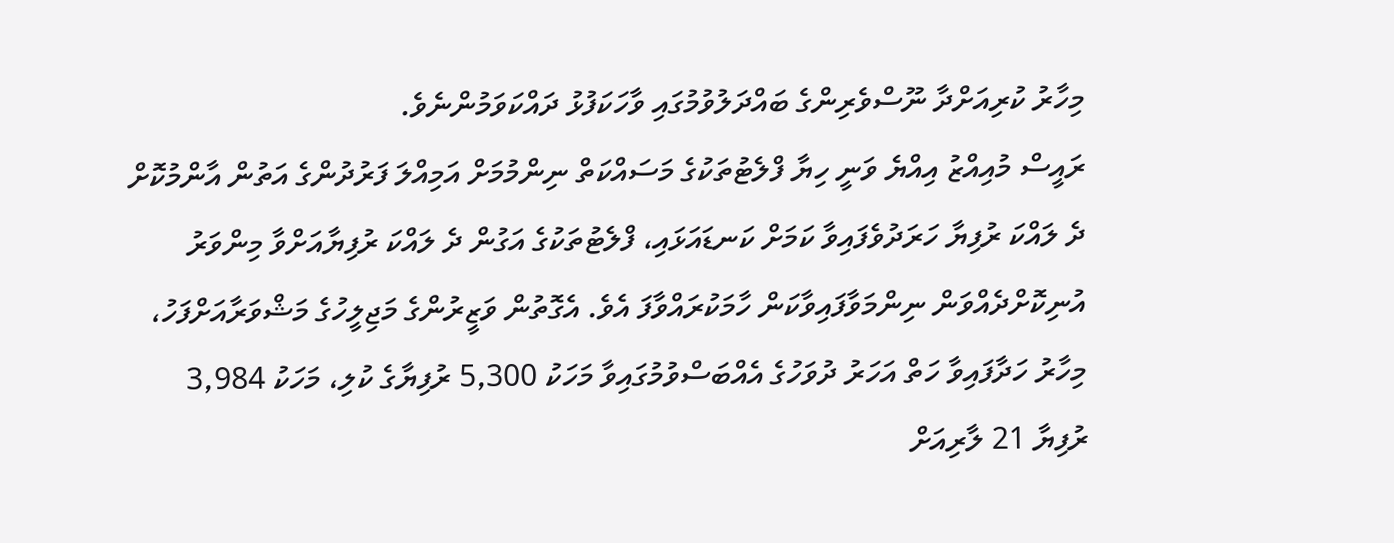މިހާރު ކުރިއަށްދާ ނޫސްވެރިންގެ ބައްދަލުވުމުގައި ވާހަކަފުޅު ދައްކަވަމުންނެވެ.
ރައީސް މުއިއްޒު އިއްޔެ ވަނީ ހިޔާ ފްލެޓުތަކުގެ މަސައްކަތް ނިންމުމަށް އަމިއްލަ ފަރުދުންގެ އަތުން އާންމުކޮށް ދެ ލައްކަ ރުފިޔާ ހަރަދުވެފައިވާ ކަމަށް ކަނޑައަޅައި، ފްލެޓުތަކުގެ އަގުން ދެ ލައްކަ ރުފިޔާއަށްވާ މިންވަރު އުނިކޮށްދެއްވަން ނިންމަވާފައިވާކަން ހާމަކުރައްވާފަ އެވެ. އެގޮތުން ވަޒީރުންގެ މަޖިލީހުގެ މަޝްވަރާއަށްފަހު، މިހާރު ހަދާފައިވާ ހަތް އަހަރު ދުވަހުގެ އެއްބަސްވުމުގައިވާ މަހަކު 5,300 ރުފިޔާގެ ކުލި، މަހަކު 3,984 ރުފިޔާ 21 ލާރިއަށް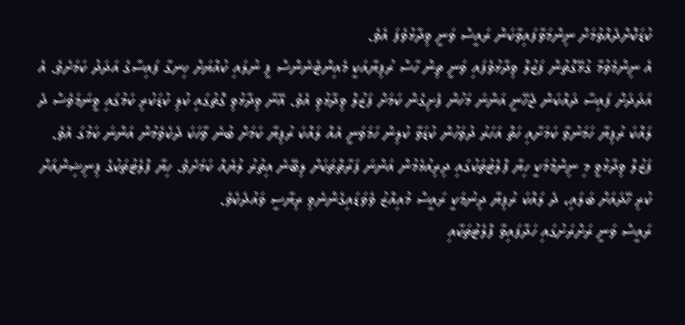ކުޑަކޮށްދެއްވުމަށް ނިންމަވާފައިވާކަން ރައީސް ވަނީ ވިދާޅުވެފަ އެވެ.
އެ ނިންމެވުމާ ގުޅޭގޮތުން ފަޒުލް ވިދާޅުވެފައި ވަނީ ތިން ހާސް ރުފިޔާއަކީ މެއިންޓެނެންސް ފީ ނުލައި ކުއްޔަށް ހިނގާ ފައިސާގެ އަދަދު ކަމަށެވެ. އެ އަދަދަށް ފައިސާ ދައްކަން ޖެހޭނީ އަންނަ މަހުން ފެށިގެން ކަމަށް ފަޒުލް ވިދާޅުވި އެވެ. އޭނާ ވިދާޅުވި ގޮތުގައި ކުލި ކުޑަކުރި ކަމުގައި ވީނަމަވެސް ދެ ލައްކަ ރުފިޔާ ހަމަނުވާ ކަމަށާއި ހަތް އަހަރު ދުވަހުން ކުޑަވާ ކުލިން ހަމަވަނީ އެއް ލައްކަ ރުފިޔާ ކަމަށް ބުނެ ވާހަކަ ދެކެވެމުން އަންނަ ކަމުގަ އެވެ.
ފަޒުލް ވިދާޅުވީ މި ނިންމުމަކީ ހިޔާ ފްލެޓުތަކުގައި ދިރިއުޅެމުން އަންނަ ފަރާތްތަކަށް ލިބޭނެ އިތުރު ލުޔެއް ކަމަށެވެ. ހިޔާ ފްލެޓުތަކުގެ ފިނިޝިންއަށް ކުރި ހޭދައަށް ބަލައި، ދެ ލައްކަ ރުފިޔާ ދިނުމަކީ ރައީސް މުއިއްޒު ވެވަޑައިގެންނެވި ރިޔާސީ ވައުދެކެވެ.
ރައީސް ވަނީ ރަށްރަށުގައި ހަދާފައިވާ ފްލެޓުތަކާއި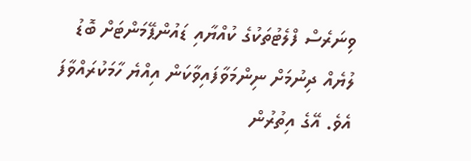ވިނަރެސް ފްލެޓުތަކުގެ ކުއްޔާއި ޑައުންޕޭމަންޓަށް ބޮޑު ލުޔެއް ދިނުމަށް ނިންމަވާފައިވާކަން އިއްޔެ ހާމަކުރައްވާފަ އެވެ. އޭގެ އިތުރުން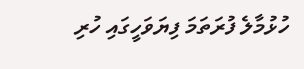ހުޅުމާލެ ފުރަތަމަ ފިޔަވަހީގައި ހުރި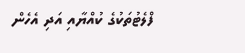ފްލެޓުތަކުގެ ކުއްޔާއި އަދި އެހެން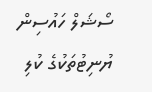ސޯޝަލް ހައުސިން ޔުނިޓުތަކުގެ ކުލި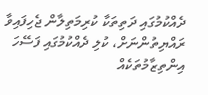ދެއްކުމުގައި ދަތިތަކާ ކުރިމަތިލާން ޖެހިފައިވާ ރައްޔިތުންނަށް، ކުލި ދެއްކުމުގައި ފަސޭހަ އިންތިޒާމުތަކެއް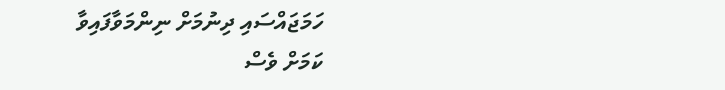ހަމަޖައްސައި ދިނުމަށް ނިންމަވާފައިވާ ކަމަށް ވެސް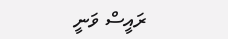ރައީސް ވަނީ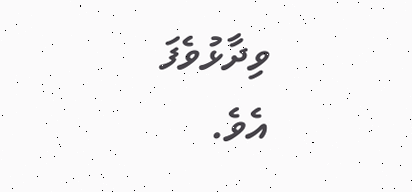ވިދާޅުވެފަ އެވެ.